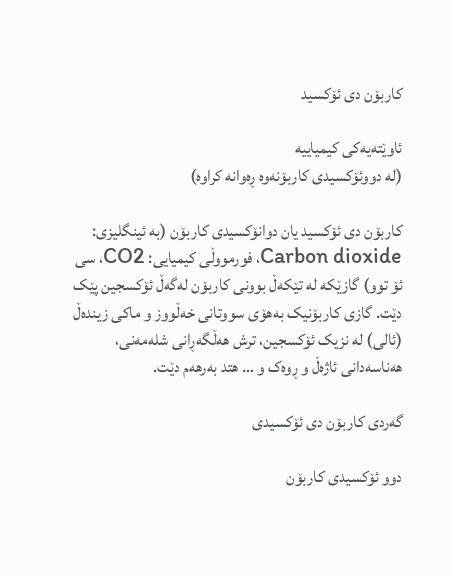کاربۆن دی ئۆکسید

ئاوێتەیەکی کیمیاییە
(لە دووئۆکسیدی کاربۆنەوە ڕەوانە کراوە)

کاربۆن دی ئۆکسید یان دوانۆکسیدی کاربۆن (بە ئینگلیزی: Carbon dioxide، فورمووڵی کیمیایی: CO2، سی ئۆ توو) گازێکە لە تێکەڵ بوونی کاربۆن لەگەڵ ئۆکسجین پێک دێت. گازی کاربۆنیک بەھۆی سووتانی خەڵووز و ماکی زیندەڵ (ئالی) لە نزیک ئۆکسجین، ترش ھەڵگەڕانی شلەمەنی، ھەناسەدانی ئاژەڵ و ڕوەک و … ھتد بەرھەم دێت.

گەردی کاربۆن دی ئۆکسیدی

دوو ئۆکسیدی کاربۆن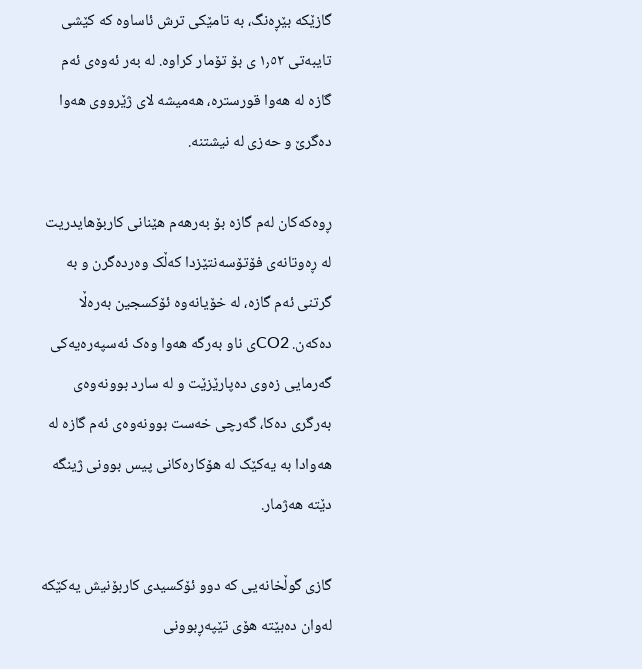گازێکە بێڕەنگ، بە تامێکی ترش ئاساوە کە کێشی تایبەتی ١٫٥٢ ی بۆ تۆمار کراوە. لە بەر ئەوەی ئەم گازە لە ھەوا قورسترە، ھەمیشە لای ژێرووی ھەوا دەگرێ و حەزی لە نیشتنە.

ڕوەکەکان لەم گازە بۆ بەرھەم ھێنانی کاربۆھایدریت لە ڕەوتانەی فۆتۆسەنتێزدا کەڵک وەردەگرن و بە گرتنی ئەم گازە، لە خۆیانەوە ئۆکسجین بەرەڵا دەکەن. CO2ی ناو بەرگە ھەوا وەک ئەسپەرەیەکی گەرمایی زەوی دەپارێزێت و لە سارد بوونەوەی بەرگری دەکا، گەرچی خەست بوونەوەی ئەم گازە لە ھەوادا بە یەکێک لە ھۆکارەکانی پیس بوونی ژینگە دێتە ھەژمار.

گازی گوڵخانەیی کە دوو ئۆکسیدی کاربۆنیش یەکێکە لەوان دەبێتە ھۆی تێپەڕبوونی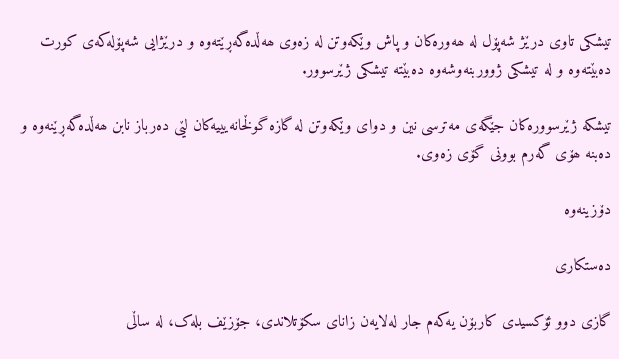تیشکی تاوی درێژ شەپۆل لە ھەورەکان و پاش وێکەوتن لە زەوی ھەڵدەگەڕێتەوە و درێژایی شەپۆلەکەی کورت دەبێتەوە و لە تیشکی ژووربنەوشەوە دەبێتە تیشکی ژێرسوور.

تیشکە ژێرسوورەکان جێگەی مەترسی نین و دوای وێکەوتن لە گازە گوڵخانەیییەکان لێی دەرباز نابن ھەڵدەگەڕێنەوە و دەبنە ھۆی گەرم بوونی گۆی زەوی.

دۆزینەوە

دەستکاری

گازی دوو ئۆکسیدی کاربۆن یەکەم جار لەلایەن زانای سکۆتلاندی، جۆزێف بلەک، لە ساڵی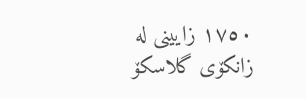١٧٥٠ زایینی لە زانکۆی گلاسکۆ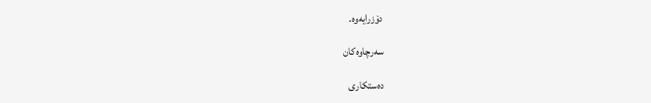دۆزرایەوە.

سەرچاوەکان

دەستکاری